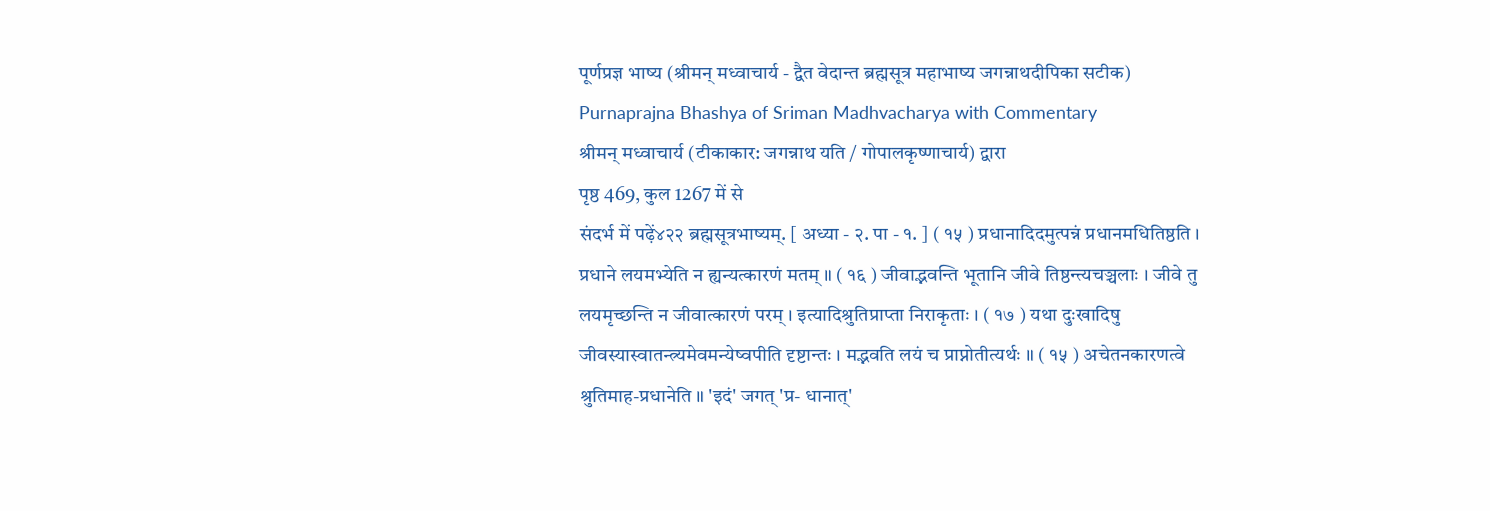पूर्णप्रज्ञ भाष्य (श्रीमन् मध्वाचार्य - द्वैत वेदान्त ब्रह्मसूत्र महाभाष्य जगन्नाथदीपिका सटीक)
Purnaprajna Bhashya of Sriman Madhvacharya with Commentary
श्रीमन् मध्वाचार्य (टीकाकार: जगन्नाथ यति / गोपालकृष्णाचार्य) द्वारा
पृष्ठ 469, कुल 1267 में से
संदर्भ में पढ़ें४२२ ब्रह्मसूत्रभाष्यम्. [ अध्या - २. पा - १. ] ( १५ ) प्रधानादिदमुत्पन्नं प्रधानमधितिष्ठति । प्रधाने लयमभ्येति न ह्यन्यत्कारणं मतम् ॥ ( १६ ) जीवाद्भवन्ति भूतानि जीवे तिष्ठन्त्यचञ्चलाः । जीवे तु लयमृच्छन्ति न जीवात्कारणं परम् । इत्यादिश्रुतिप्राप्ता निराकृताः । ( १७ ) यथा दुःखादिषु जीवस्यास्वातन्त्र्यमेवमन्येष्वपीति दृष्टान्तः । मद्भवति लयं च प्राप्नोतीत्यर्थः ॥ ( १५ ) अचेतनकारणत्वे श्रुतिमाह-प्रधानेति ॥ 'इदं' जगत् 'प्र- धानात्'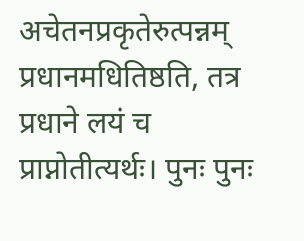अचेतनप्रकृतेरुत्पन्नम् प्रधानमधितिष्ठति, तत्र प्रधाने लयं च प्राप्नोतीत्यर्थः। पुनः पुनः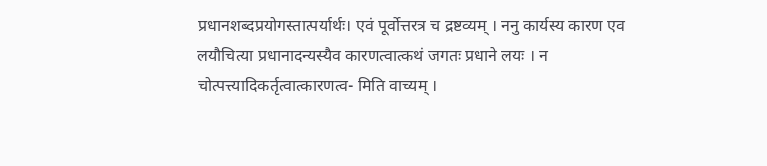प्रधानशब्दप्रयोगस्तात्पर्यार्थः। एवं पूर्वोत्तरत्र च द्रष्टव्यम् । ननु कार्यस्य कारण एव लयौचित्या प्रधानादन्यस्यैव कारणत्वात्कथं जगतः प्रधाने लयः । न चोत्पत्त्यादिकर्तृत्वात्कारणत्व- मिति वाच्यम् ।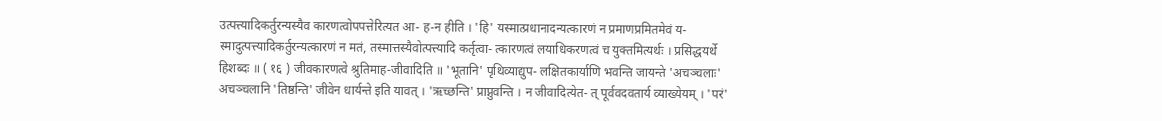उत्पत्त्यादिकर्तुरन्यस्यैव कारणत्वोपपत्तेरित्यत आ- ह-न हीति । 'हि' यस्मात्प्रधानादन्यत्कारणं न प्रमाणप्रमितमेवं य- स्मादुत्पत्त्यादिकर्तुरन्यत्कारणं न मतं, तस्मात्तस्यैवोत्पत्त्यादि कर्तृत्वा- त्कारणत्वं लयाधिकरणत्वं च युक्तमित्यर्थः । प्रसिद्धयर्थे हिशब्दः ॥ ( १६ ) जीवकारणत्वे श्रुतिमाह-जीवादिति ॥ 'भूतानि' पृथिव्याद्युप- लक्षितकार्याणि भवन्ति जायन्ते 'अचञ्चलाः' अचञ्चलानि 'तिष्ठन्ति' जीवेन धार्यन्ते इति यावत् । 'ऋच्छन्ति' प्राप्नुवन्ति । न जीवादित्येत- त् पूर्ववदवतार्य व्याख्येयम् । 'परं'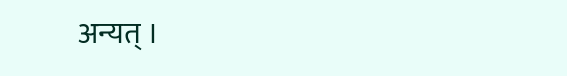अन्यत् ।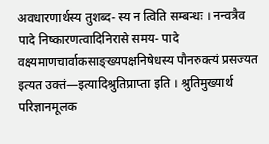अवधारणार्थस्य तुशब्द- स्य न त्विति सम्बन्धः । नन्वत्रैव पादे निष्कारणत्वादिनिरासे समय- पादे वक्ष्यमाणचार्वाकसाङ्ख्यपक्षनिषेधस्य पौनरुक्त्यं प्रसज्यत इत्यत उक्तं—इत्यादिश्रुतिप्राप्ता इति । श्रुतिमुख्यार्थ परिज्ञानमूलक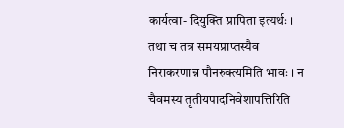कार्यत्वा- दियुक्ति प्रापिता इत्यर्थः । तथा च तत्र समयप्राप्तस्यैव निराकरणान्न पौनरुक्त्यमिति भावः । न चैवमस्य तृतीयपादनिवेशापत्तिरिति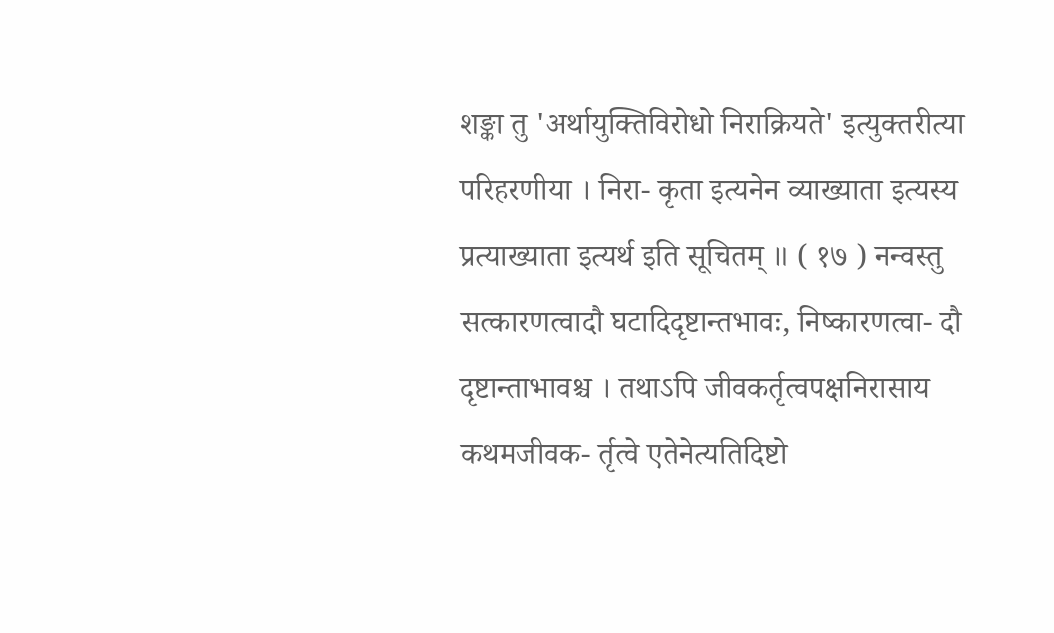शङ्का तु 'अर्थायुक्तिविरोधो निराक्रियते' इत्युक्तरीत्या परिहरणीया । निरा- कृता इत्यनेन व्याख्याता इत्यस्य प्रत्याख्याता इत्यर्थ इति सूचितम् ॥ ( १७ ) नन्वस्तु सत्कारणत्वादौ घटादिदृष्टान्तभावः, निष्कारणत्वा- दौ दृष्टान्ताभावश्च । तथाऽपि जीवकर्तृत्वपक्षनिरासाय कथमजीवक- र्तृत्वे एतेनेत्यतिदिष्टो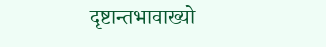दृष्टान्तभावाख्यो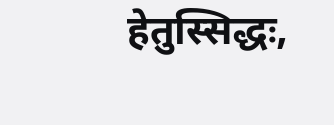हेतुस्सिद्धः,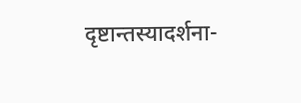दृष्टान्तस्यादर्शना-